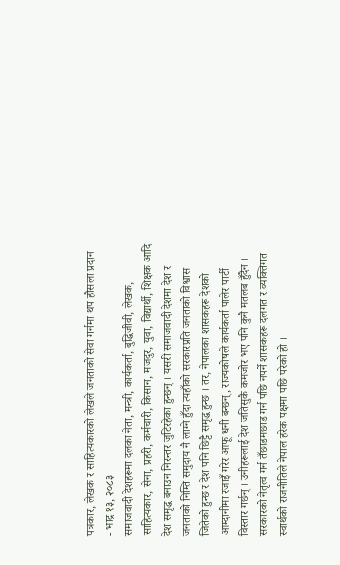पत्रकार, लेखक र साहित्यकारको लेखले जनताको सेवा गर्नमा थप हौसला प्रदान
- भाद्र १३, २०८३
समाजवादी देशहरूमा दलका नेता, मन्त्री, कार्यकर्ता, बुद्धिजीवी, लेखक, साहित्यकार, सेना, प्रहरी, कर्मचारी, किसान, मजदुर, युवा, विद्यार्थी, शिक्षक आदि देश समृद्ध बनाउन निरन्तर जुटिरहेका हुन्छन् । यसरी समाजवादी देशमा देश र जनताको निम्ति समुदाय नै लाग्ने हुँदा त्यहाँको सरकारप्रति जनताको विश्वास जितेको हुन्छ र देश पनि छिट्टै समृद्ध हुन्छ । तर, नेपालका शासकहरू देशको आम्दानीमा रजाइँ गरेर आफू धनी बन्छन्, राज्यकोषले कार्यकर्ता पालेर पार्टी विस्तार गर्छन् । उनीहरूलाई देश जतिसुकै कमजोर भए पनि कुनै मतलब हुँदैन । सरकारको नेतृत्व गर्न तँछाडमछाड गर्न पछि नपर्ने शासकहरू दलगत र व्यक्तिगत स्वार्थको राजनीतिले नेपाल हरेक पक्षमा पछि परेको हो ।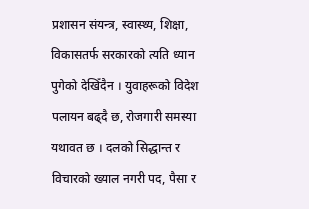प्रशासन संयन्त्र, स्वास्थ्य, शिक्षा, विकासतर्फ सरकारको त्यति ध्यान पुगेको देखिँदैन । युवाहरूको विदेश पलायन बढ्दै छ, रोजगारी समस्या यथावत छ । दलको सिद्धान्त र विचारको ख्याल नगरी पद, पैसा र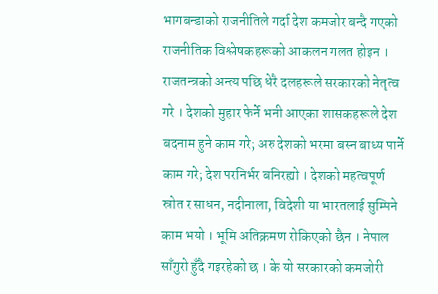भागबन्डाको राजनीतिले गर्दा देश कमजोर बन्दै गएको राजनीतिक विश्लेषकहरूको आकलन गलत होइन । राजतन्त्रको अन्त्य पछि धेरै दलहरूले सरकारको नेतृत्व गरे । देशको मुहार फेर्ने भनी आएका शासकहरूले देश बदनाम हुने काम गरे; अरु देशको भरमा बस्न बाध्य पार्ने काम गरे; देश परनिर्भर बनिरह्यो । देशको महत्वपूर्ण स्रोत र साधन, नदीनाला, विदेशी या भारतलाई सुम्पिने काम भयो । भूमि अतिक्रमण रोकिएको छैन । नेपाल साँगुरो हुँदै गइरहेको छ । के यो सरकारको कमजोरी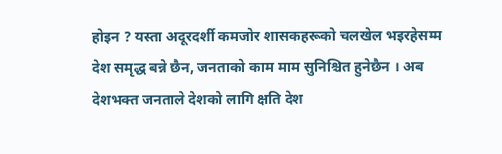होइन ? यस्ता अदूरदर्शी कमजोर शासकहरूको चलखेल भइरहेसम्म देश समृद्ध बन्ने छैन, जनताको काम माम सुनिश्चित हुनेछैन । अब देशभक्त जनताले देशको लागि क्षति देश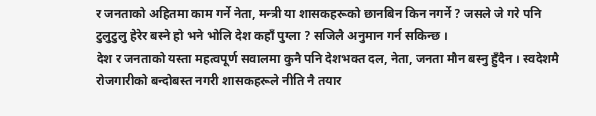र जनताको अहितमा काम गर्ने नेता, मन्त्री या शासकहरूको छानबिन किन नगर्ने ? जसले जे गरे पनि टुलुटुलु हेरेर बस्ने हो भने भोलि देश कहाँ पुग्ला ? सजिलै अनुमान गर्न सकिन्छ ।
देश र जनताको यस्ता महत्वपूर्ण सवालमा कुनै पनि देशभक्त दल, नेता, जनता मौन बस्नु हुँदैन । स्वदेशमै रोजगारीको बन्दोबस्त नगरी शासकहरूले नीति नै तयार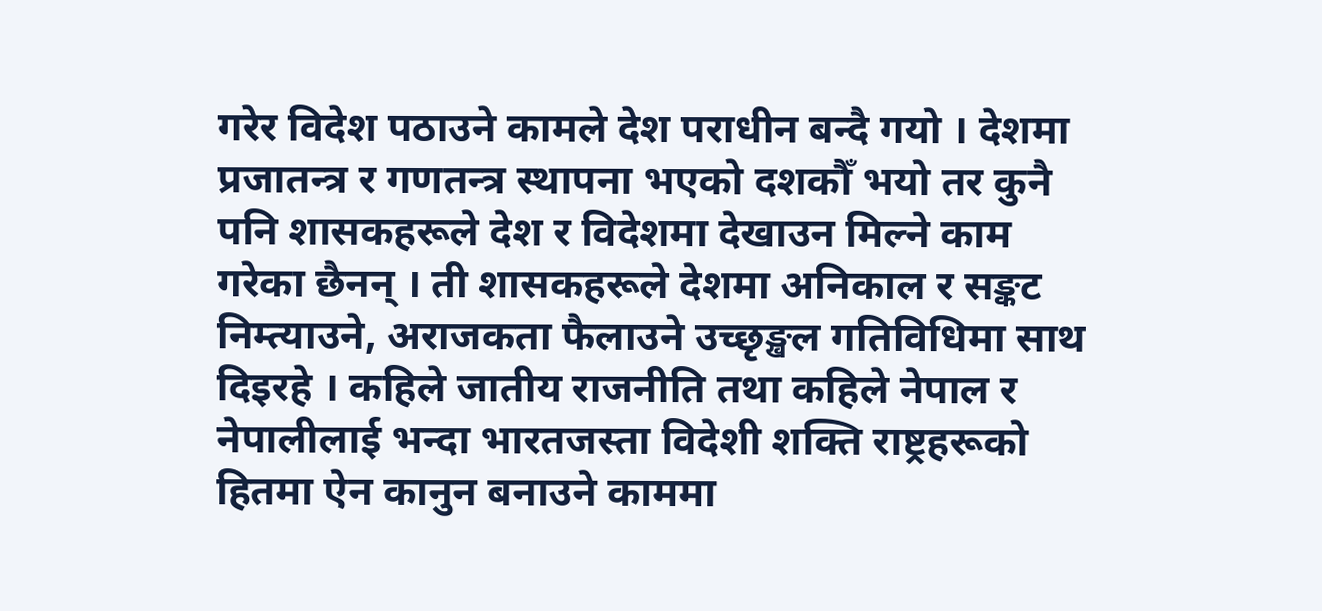गरेर विदेश पठाउने कामले देश पराधीन बन्दै गयो । देशमा प्रजातन्त्र र गणतन्त्र स्थापना भएको दशकौँ भयो तर कुनै पनि शासकहरूले देश र विदेशमा देखाउन मिल्ने काम गरेका छैनन् । ती शासकहरूले देशमा अनिकाल र सङ्कट निम्त्याउने, अराजकता फैलाउने उच्छृङ्खल गतिविधिमा साथ दिइरहे । कहिले जातीय राजनीति तथा कहिले नेपाल र नेपालीलाई भन्दा भारतजस्ता विदेशी शक्ति राष्ट्रहरूको हितमा ऐन कानुन बनाउने काममा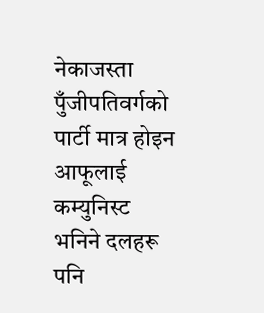नेकाजस्ता पुँजीपतिवर्गको पार्टी मात्र होइन आफूलाई कम्युनिस्ट भनिने दलहरू पनि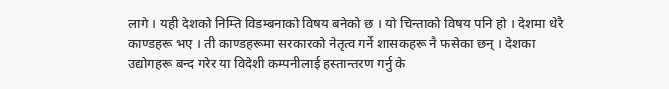लागे । यही देशको निम्ति विडम्बनाको विषय बनेको छ । यो चिन्ताको विषय पनि हो । देशमा धेरै काण्डहरू भए । ती काण्डहरूमा सरकारको नेतृत्व गर्ने शासकहरू नै फसेका छन् । देशका उद्योगहरू बन्द गरेर या विदेशी कम्पनीलाई हस्तान्तरण गर्नु के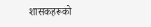शासकहरूको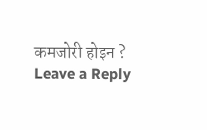कमजोरी होइन ?
Leave a Reply